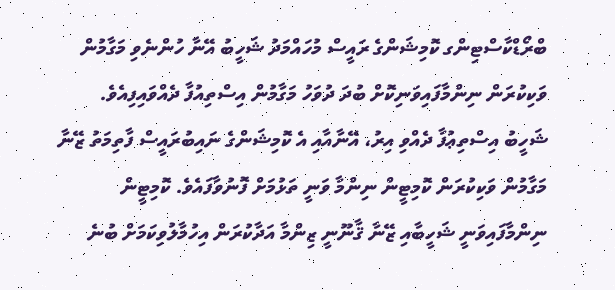ބްރޯޑްކާސްޓިންގ ކޮމިޝަންގެ ރައީސް މުހައްމަދު ޝަހީބު އޭނާ ހުންނެވި މަގާމުން ވަކިކުރަން ނިންމާފައިވަނިކޮށް ބުދަ ދުވަހު މަގާމުން އިސްތިއުފާ ދެއްވައިފިއެވެ.
ޝަހީބު އިސްތިޢުފާ ދެއްވި އިރު، އޭނާއާއި އެ ކޮމިޝަންގެ ނައިބުރައީސް ފާތިމަތު ޒޭނާ މަގާމުން ވަކިކުރަން ކޮމިޓީން ނިންމާ ވަނީ ތަޅުމަށް ފޮނުވާފައެވެ. ކޮމިޓީން ނިންމާފައިވަނީ ޝަހީބާއި ޒޭނާ ޤާނޫނީ ޒިންމާ އަދާކުރަން އިހުމާލުވިކަމަށް ބުނެ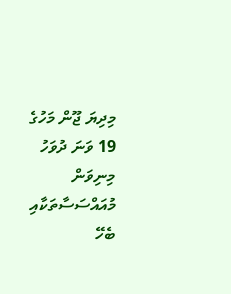މިދިޔަ ޖޫން މަހުގެ 19 ވަނަ ދުވަހު މިނިވަން މުއައްސަސާތަކާއި ބެހޭ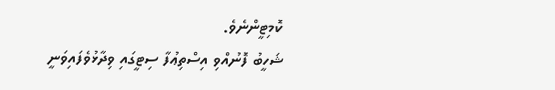ކޮމިޓީންނެވެ.
ޝަހީބު ފޮނުއްވި އިސްތިޢުފާ ސިޓީގައި ވިދާޅުވެފައިވަނީ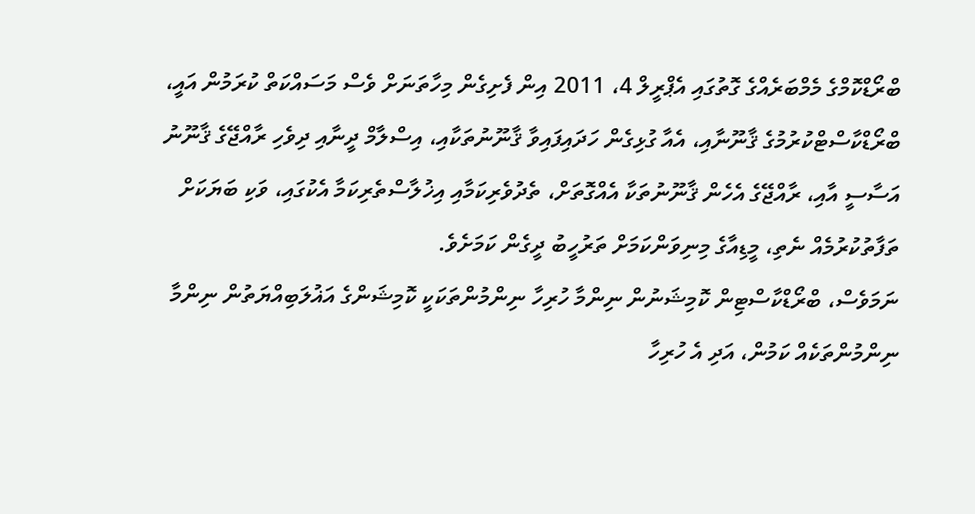ބްރޯޑްކޮމްގެ މެމްބަރެއްގެ ގޮތުގައި އެޕްރީލް 4، 2011 އިން ފެށިގެން މިހާތަނަށް ވެސް މަސައްކަތް ކުރަމުން އައީ، ބްރޯޑްކާސްޓްކުރުމުގެ ޤާނޫނާއި، އެއާ ގުޅިގެން ހަދައިފައިވާ ޤާނޫނުތަކާއި، އިސްލާމް ދީނާއި ދިވެހި ރާއްޖޭގެ ޤާނޫނު އަސާސީ އާއި، ރާއްޖޭގެ އެހެން ޤާނޫނުތަކާ އެއްގޮތަށް، ތެދުވެރިކަމާއި އިޚުލާސްތެރިކަމާ އެކުގައި، ވަކި ބަޔަކަށް ތަފާތުކުރުމެއް ނެތި، މީޑިއާގެ މިނިވަންކަމަށް ތަރުހީބު ދީގެން ކަމަށެވެ.
ނަމަވެސް، ބްރޯޑްކާސްޓިން ކޮމިޝަނުން ނިންމާ ހުރިހާ ނިންމުންތަކަކީ ކޮމިޝަންގެ އަޣުލަބިއްޔަތުން ނިންމާ ނިންމުންތަކެއް ކަމުން، އަދި އެ ހުރިހާ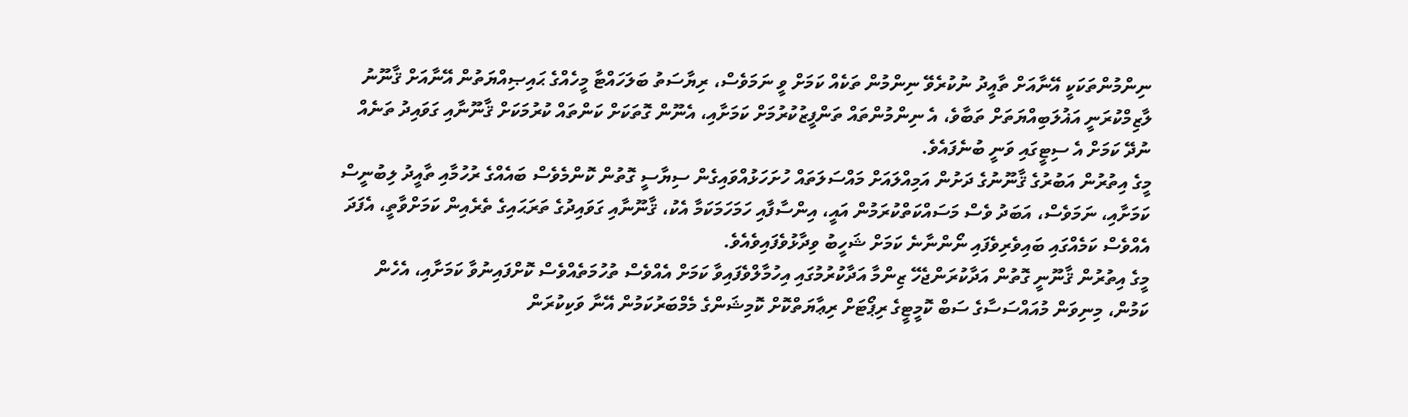ނިންމުންތަކަކީ އޭނާއަށް ތާއީދު ނުކުރެވޭ ނިންމުން ތަކެއް ކަމަށް ވީ ނަމަވެސް، ރިޔާސަތު ބަލަހައްޓާ މީހެއްގެ ޙައިޞިއްޔަތުން އޭނާއަށް ޤާނޫނު ލާޒިމްކުރަނީ އަޣުލަބިއްޔަތަށް ތަބާވެ، އެ ނިންމުންތައް ތަންފީޒުކުރުމަށް ކަމަށާއި، އެނޫން ގޮތަކަށް ކަންތައް ކުރުމަކަށް ޤާނޫނާއި ގަވައިދު ތަނެއް ނުދޭ ކަމަށް އެ ސިޓީގައި ވަނީ ބުނެފައެވެ.
މީގެ އިތުރުން އަބުރުގެ ޤާނޫނުގެ ދަށުން އަމިއްލައަށް މައްސަލަތައް ހުށަހަޅުއްވައިގެން ސިޔާސީ ގޮތުން ކޮންމެވެސް ބައެއްގެ ރުހުމާއި ތާއީދު ލިބުނީސް ކަމަށާއި، ނަމަވެސް، އަބަދު ވެސް މަސައްކަތްކުރަމުން އައީ، އިންސާފާއި ހަމަހަމަކަމާ އެކު، ޤާނޫނާއި ގަވައިދުގެ ތަރަޙައިގެ ތެރެއިން ކަމަށްވާތީ، އެފަދަ އެއްވެސް ކަމެއްގައި ބައިވެރިވެފައި ނޯންނާނެ ކަމަށް ޝަހީބު ވިދާޅުވެފައިވެއެވެ.
މީގެ އިތުރުން ޤާނޫނީ ގޮތުން އަދާކުރަންޖެހޭ ޒިންމާ އަދާކުރުމުގައި އިހުމާލްވެފައިވާ ކަމަށް އެއްވެސް ތުހުމަތެއްވެސް ކޮށްފައިނުވާ ކަމަށާއި، އެހެން ކަމުން، މިނިވަން މުއައްސަސާގެ ސަބް ކޮމީޓީގެ ރިޕޯޓަށް ރިޢާޔަތްކޮށް ކޮމިޝަންގެ މެމްބަރުކަމުން އޭނާ ވަކިކުރަން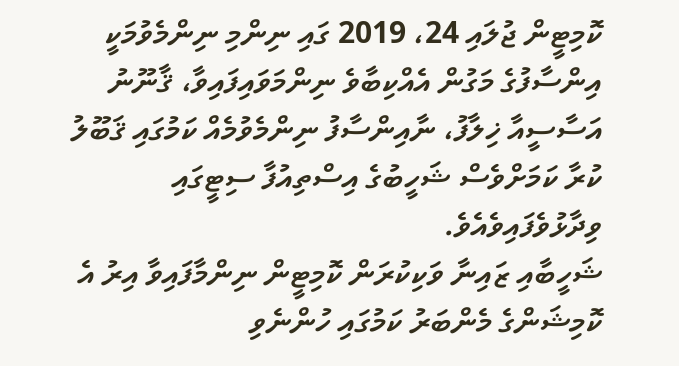ކޮމިޓީން ޖުލައި 24، 2019 ގައި ނިންމި ނިންމެވުމަކީ އިންސާފުގެ މަގުން އެއްކިބާވެ ނިންމަވައިފައިވާ، ޤާނޫނު އަސާސީއާ ޚިލާފު، ނާއިންސާފު ނިންމެވުމެއް ކަމުގައި ޤަބޫލު ކުރާ ކަމަށްވެސް ޝަހީބުގެ އިސްތިއުފާ ސިޓީގައި ވިދާޅުވެފައިވެއެވެ.
ޝަހީބާއި ޒައިނާ ވަކިކުރަން ކޮމިޓީން ނިންމާފައިވާ އިރު އެ ކޮމިޝަންގެ މެންބަރު ކަމުގައި ހުންނެވި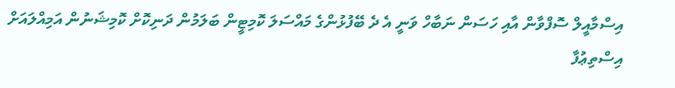އިސްމާއީލް ސޮފްވާން އާއި ހަސަން ނަބާހް ވަނީ އެ ދެ ބޭފުޅުންގެ މައްސަލަ ކޮމިޓީން ބަލަމުން ދަނިކޮށް ކޮމިޝަނުން އަމިއްލައަށް އިސްތިޢުފާ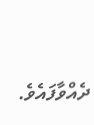ދެއްވާފައެވެ.